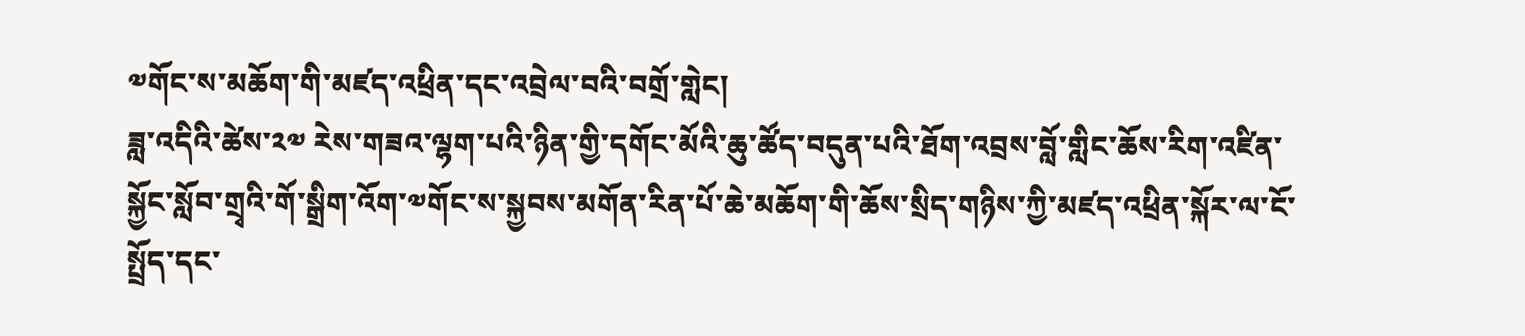༧གོང་ས་མཆོག་གི་མཛད་འཕྲིན་དང་འབྲེལ་བའི་བགྲོ་གླེང།
ཟླ་འདིའི་ཚེས་༢༧ རེས་གཟའ་ལྷག་པའི་ཉིན་གྱི་དགོང་མོའི་ཆུ་ཚོད་བདུན་པའི་ཐོག་འབྲས་བློ་གླིང་ཆོས་རིག་འཛིན་སྐྱོང་སློབ་གྲྭའི་གོ་སྒྲིག་འོག་༧གོང་ས་སྐྱབས་མགོན་རིན་པོ་ཆེ་མཆོག་གི་ཆོས་སྲིད་གཉིས་ཀྱི་མཛད་འཕྲིན་སྐོར་ལ་ངོ་སྤྲོད་དང་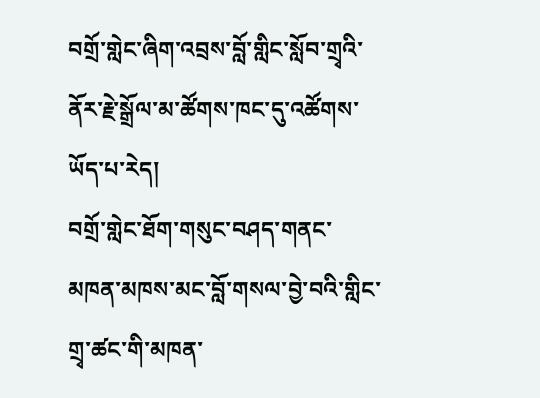བགྲོ་གླེང་ཞིག་འབྲས་བློ་གླིང་སློབ་གྲྭའི་ནོར་རྗེ་སྒྲོལ་མ་ཚོགས་ཁང་དུ་འཚོགས་ཡོད་པ་རེད།
བགྲོ་གླེང་ཐོག་གསུང་བཤད་གནང་མཁན་མཁས་མང་བློ་གསལ་བྱེ་བའི་གླིང་གྲྭ་ཚང་གི་མཁན་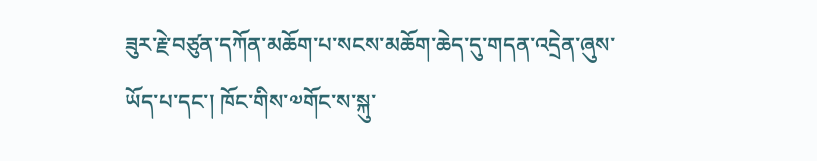ཟུར་རྗེ་བཙུན་དཀོན་མཆོག་པ་སངས་མཆོག་ཆེད་དུ་གདན་འདྲེན་ཞུས་ཡོད་པ་དང་། ཁོང་གིས་༧གོང་ས་སྐུ་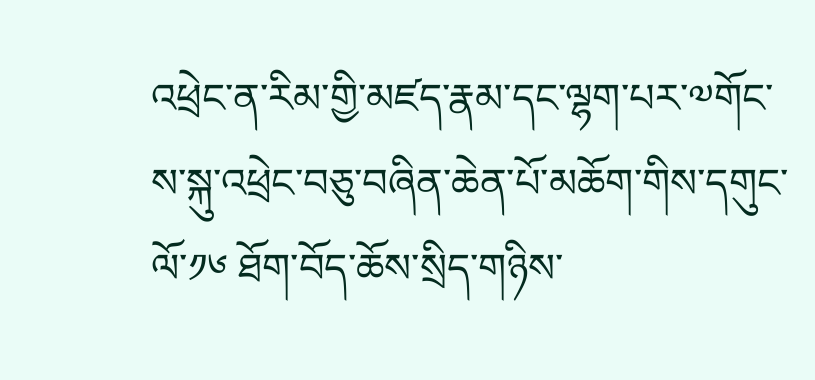འཕྲེང་ན་རིམ་གྱི་མཛད་རྣམ་དང་ལྷག་པར་༧གོང་ས་སྐུ་འཕྲེང་བཅུ་བཞིན་ཆེན་པོ་མཆོག་གིས་དགུང་ལོ་༡༦ ཐོག་བོད་ཆོས་སྲིད་གཉིས་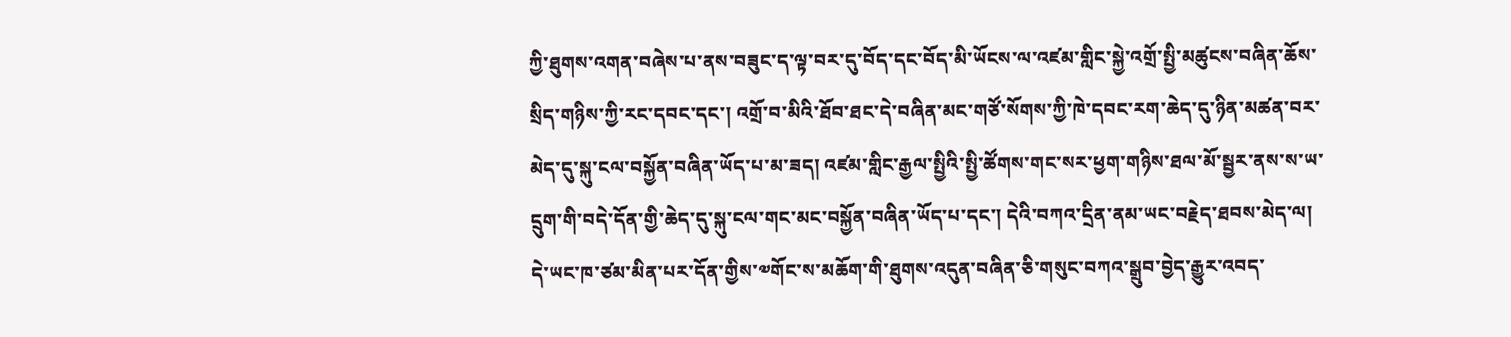ཀྱི་ཐུགས་འགན་བཞེས་པ་ནས་བཟུང་ད་ལྟ་བར་དུ་བོད་དང་བོད་མི་ཡོངས་ལ་འཛམ་གླིང་སྐྱེ་འགྲོ་སྤྱི་མཚུངས་བཞིན་ཆོས་སྲིད་གཉིས་ཀྱི་རང་དབང་དང་། འགྲོ་བ་མིའི་ཐོབ་ཐང་དེ་བཞིན་མང་གཙོ་སོགས་ཀྱི་ཁེ་དབང་རག་ཆེད་དུ་ཉིན་མཚན་བར་མེད་དུ་སྐུ་ངལ་བསྐྱོན་བཞིན་ཡོད་པ་མ་ཟད། འཛམ་གླིང་རྒྱལ་སྤྱིའི་སྤྱི་ཚོགས་གང་སར་ཕྱག་གཉིས་ཐལ་མོ་སྦྱར་ནས་ས་ཡ་དྲུག་གི་བདེ་དོན་གྱི་ཆེད་དུ་སྐུ་ངལ་གང་མང་བསྐྱོན་བཞིན་ཡོད་པ་དང་། དེའི་བཀའ་དྲིན་ནམ་ཡང་བརྗེད་ཐབས་མེད་ལ། དེ་ཡང་ཁ་ཙམ་མིན་པར་དོན་གྱིས་༧གོང་ས་མཆོག་གི་ཐུགས་འདུན་བཞིན་ཅི་གསུང་བཀའ་སྒྲུབ་བྱེད་རྒྱུར་འབད་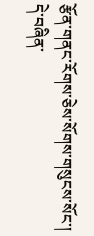རྩོན་གནང་རོགས་ཅེས་སོགས་གསུངས་སོང་།
དེ་བཞིན་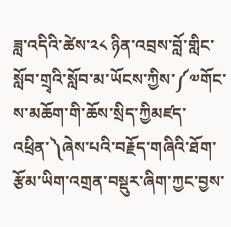ཟླ་འདིའི་ཚེས་༢༨ ཉིན་འབྲས་བློ་གླིང་སློབ་གྲྭའི་སློབ་མ་ཡོངས་ཀྱིས་༼༧གོང་ས་མཆོག་གི་ཆོས་སྲིད་ཀྱིམཛད་འཕྲིན་༽ཞེས་པའི་བརྗོད་གཞིའི་ཐོག་རྩོམ་ཡིག་འགྲན་བསྡུར་ཞིག་ཀྱང་བྱས་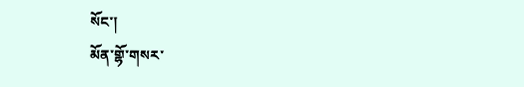སོང་།
མོན་གྷོ་གསར་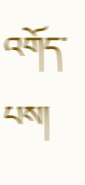འགོད་པས།